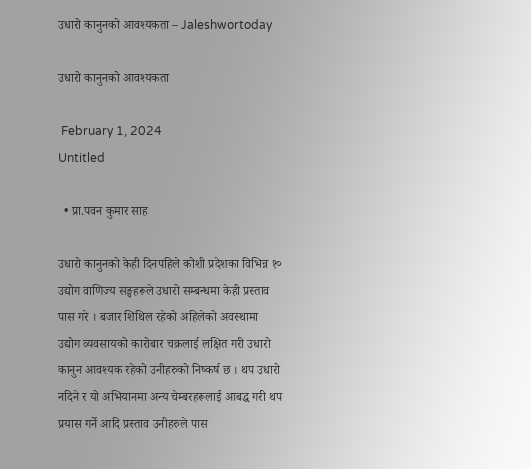उधारो कानुनको आवश्यकता – Jaleshwortoday

उधारो कानुनको आवश्यकता

 February 1, 2024
Untitled

  • प्रा.पवन कुमार साह

उधारो कानुनको केही दिनपहिले कोशी प्रदेशका विभिन्न १० उद्योग वाणिज्य सङ्घहरूले उधारो सम्बन्धमा केही प्रस्ताव पास गरे । बजार शिथिल रहेको अहिलेको अवस्थामा उद्योग व्यवसायको कारोबार चक्रलाई लक्षित गरी उधारो कानुन आवश्यक रहेको उनीहरुको निष्कर्ष छ । थप उधारो नदिने र यो अभियानमा अन्य चेम्बरहरूलाई आबद्ध गरी थप प्रयास गर्ने आदि प्रस्ताव उनीहरुले पास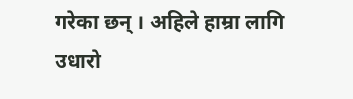गरेका छन् । अहिले हाम्रा लागि उधारो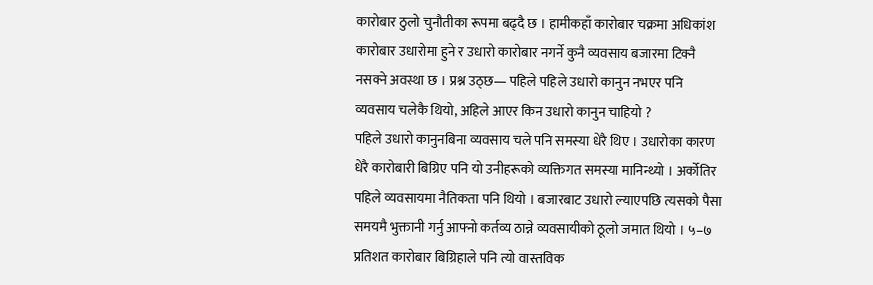कारोबार ठुलो चुनौतीका रूपमा बढ्दै छ । हामीकहाँ कारोबार चक्रमा अधिकांश कारोबार उधारोमा हुने र उधारो कारोबार नगर्ने कुनै व्यवसाय बजारमा टिक्नै नसक्ने अवस्था छ । प्रश्न उठ्छ— पहिले पहिले उधारो कानुन नभएर पनि व्यवसाय चलेकै थियो, अहिले आएर किन उधारो कानुन चाहियो ?
पहिले उधारो कानुनबिना व्यवसाय चले पनि समस्या धेरै थिए । उधारोका कारण धेरै कारोबारी बिग्रिए पनि यो उनीहरूको व्यक्तिगत समस्या मानिन्थ्यो । अर्कोतिर पहिले व्यवसायमा नैतिकता पनि थियो । बजारबाट उधारो ल्याएपछि त्यसको पैसा समयमै भुक्तानी गर्नु आफ्नो कर्तव्य ठान्ने व्यवसायीको ठूलो जमात थियो । ५–७ प्रतिशत कारोबार बिग्रिहाले पनि त्यो वास्तविक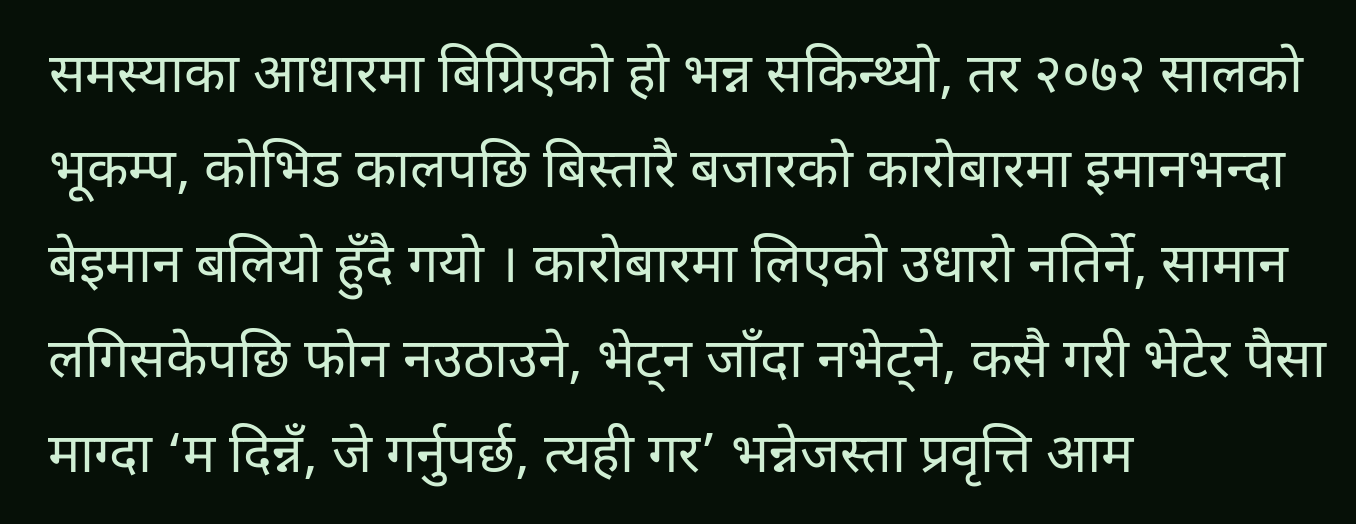समस्याका आधारमा बिग्रिएको हो भन्न सकिन्थ्यो, तर २०७२ सालको भूकम्प, कोभिड कालपछि बिस्तारै बजारको कारोबारमा इमानभन्दा बेइमान बलियो हुँदै गयो । कारोबारमा लिएको उधारो नतिर्ने, सामान लगिसकेपछि फोन नउठाउने, भेट्न जाँदा नभेट्ने, कसै गरी भेटेर पैसा माग्दा ‘म दिन्नँ, जे गर्नुपर्छ, त्यही गर’ भन्नेजस्ता प्रवृत्ति आम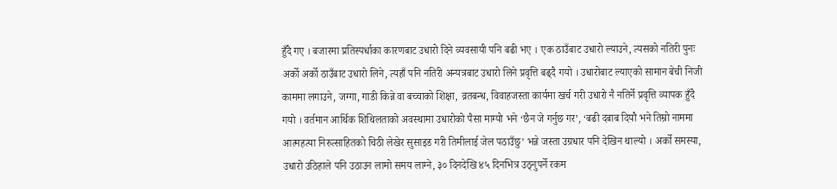हुँदै गए । बजारमा प्रतिस्पर्धाका कारणबाट उधारो दिने व्यवसायी पनि बढी भए । एक ठाउँबाट उधारो ल्याउने, त्यसको नतिरी पुनः अर्को अर्को ठाउँबाट उधारो लिने, त्यहाँ पनि नतिरी अन्यत्रबाट उधारो लिने प्रवृत्ति बढ्दै गयो । उधारोबाट ल्याएको सामान बेची निजी काममा लगाउने, जग्गा, गाडी किन्ने वा बच्चाको शिक्षा, व्रतबन्ध, विवाहजस्ता कार्यमा खर्च गरी उधारो नै नतिर्ने प्रवृत्ति व्यापक हुँदै गयो । वर्तमान आर्थिक शिथिलताको अवस्थामा उधारोको पैसा माग्यो भने ‘छैन जे गर्नुछ गर’, ‘बढी दबाब दियौ भने तिम्रो नाममा आत्महत्या निरुत्साहितको चिठी लेखेर सुसाइड गरी तिमीलाई जेल पठाउँछु’ भन्ने जस्ता उग्रधार पनि देखिन थाल्यो । अर्को समस्या, उधारो उठिहाले पनि उठाउन लामो समय लाग्ने, ३० दिनदेखि ४५ दिनभित्र उठ्नुपर्ने रकम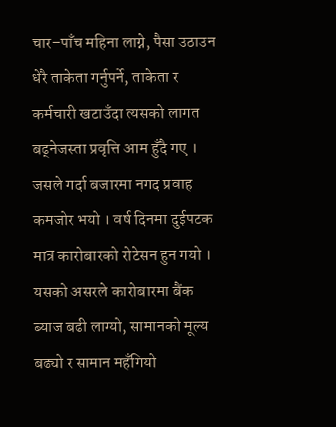चार–पाँच महिना लाग्ने, पैसा उठाउन धेरै ताकेता गर्नुपर्ने, ताकेता र कर्मचारी खटाउँदा त्यसको लागत बढ्नेजस्ता प्रवृत्ति आम हुँदै गए । जसले गर्दा बजारमा नगद प्रवाह कमजोर भयो । वर्ष दिनमा दुईपटक मात्र कारोबारको रोटेसन हुन गयो । यसको असरले कारोबारमा बैंक ब्याज बढी लाग्यो, सामानको मूल्य बढ्यो र सामान महँगियो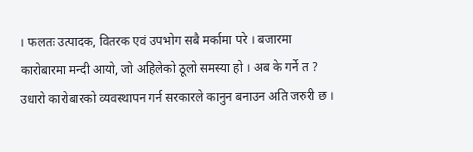। फलतः उत्पादक, वितरक एवं उपभोग सबै मर्कामा परे । बजारमा कारोबारमा मन्दी आयो, जो अहिलेको ठूलो समस्या हो । अब के गर्ने त ? उधारो कारोबारको व्यवस्थापन गर्न सरकारले कानुन बनाउन अति जरुरी छ ।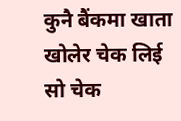कुनै बैंकमा खाता खोलेर चेक लिई सो चेक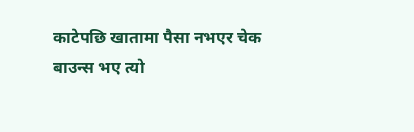काटेपछि खातामा पैसा नभएर चेक बाउन्स भए त्यो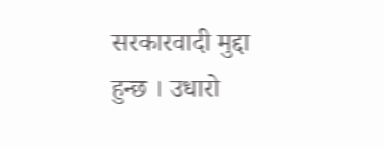सरकारवादी मुद्दा हुन्छ । उधारो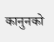कानुनको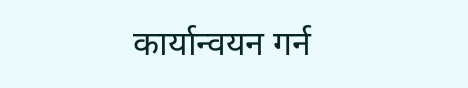कार्यान्वयन गर्न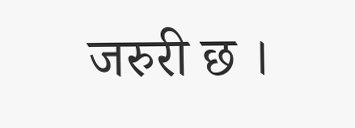जरुरी छ ।